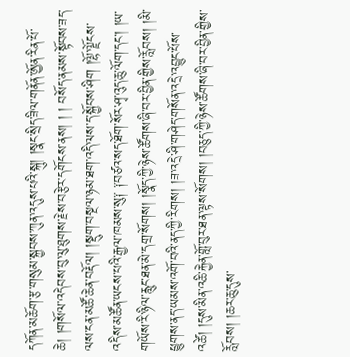དཀོན་མཆོག་རྩ་གསུམ་སྐྱབས་ཀུན་འདུས་པའི་སྐུ། །སྣང་སྲིད་ཟིལ་གནོན་ཨྱོན་རིན་པོ་ཆེ། །གསོལ་འདེབས་བུ་ལུ་ཐུགས་རྗེས་བརྩེར་དགོངས་ནས། ། ། བསོད་ནམས་སྟོབས་ཟད་ལས་ངན་མཚོ་ཆེན་བརྡོལ། །སྡུག་བསྔལ་ཉམ་ཐག་འདི་ལས་ད་སྐྱོབས་ཤིག །ལྷོ་ལྗོངས་འདིས་མཚོན་ཡངས་པའི་རྒྱལ་ཁམས་སུ༑ ༑བཙའ་སད་ཐོག་སོར་ཤྭ་འུད་ཆུ་ལོག་དང་། །ཡ་གཡོས་རི་ཉིལ་རླུང་ཐན་མེ་དགྲ་སོགས། །སྣོད་ཀྱི་ཉེས་ཚོགས་ཞི་བར་བྱིན་གྱིས་རློབས། །མི་ཕྱུགས་ནད་ཡམས་འགོ་བའི་ནད་ཀྱི་རིགས། །ཟ་འདྲེ་ཤི་གཤེད་གསོན་འདྲེ་འབྱུང་པོས་འཚེ། །དུས་མིན་འཆི་རྐྱེན་གློ་བུར་ཐན་ལྟས་སོགས། །བཅུད་ཀྱི་ཉེས་ཚོགས་ཞི་བར་བྱིན་གྱིས་རློབས། །ཆར་ཆུ་དུས་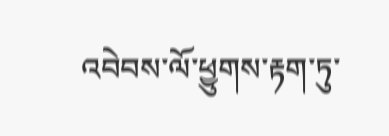འབེབས་ལོ་ཕྱུགས་རྟག་ཏུ་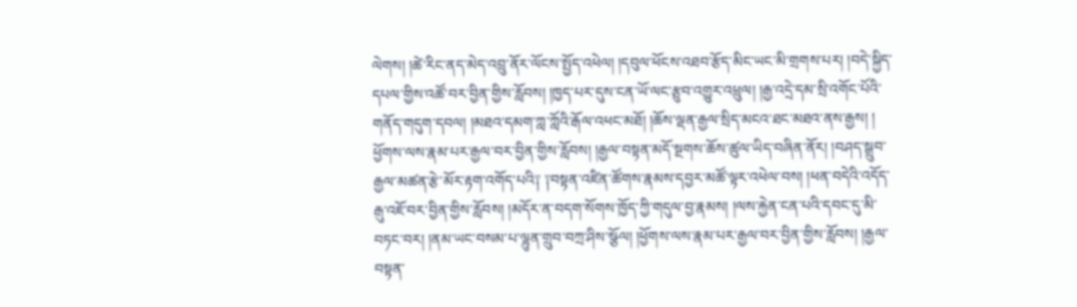ལེགས། །ཚེ་རིང་ནད་མེད་འབྲུ་ནོར་ལོངས་སྤྱོད་འཕེལ། །དབུལ་ཕོངས་འཐབ་རྩོད་མིང་ཡང་མི་གྲགས་པར། །བདེ་སྐྱིད་དཔལ་གྱིས་འཚོ་བར་བྱིན་གྱིས་རློབས། །ཁྱད་པར་དུས་ངན་ཡོ་ལང་རྩུབ་འགྱུར་འཕྲུལ། །རྒྱ་འདྲེ་དམ་སྲི་འགོང་པོའི་གནོད་གདུག་དབལ། །མཐའ་དམག་ཀླ་ཀློའི་རྒོལ་འཕང་མཐོ། །ཆོས་ལྡན་རྒྱལ་སྲིད་མངའ་ཐང་མཐའ་ནས་རྒྱས། ། ཕྱོགས་ལས་རྣམ་པར་རྒྱལ་བར་བྱིན་གྱིས་རློབས། །རྒྱལ་བསྟན་མདོ་སྔགས་ཆོས་ཚུལ་ཡིད་བཞིན་ནོར། །བཤད་སྒྲུབ་རྒྱལ་མཚན་རྩེ་མོར་རྟག་འགོད་པའི༑ ༑བསྟན་འཛིན་ཚོགས་རྣམས་དབྱར་མཚོ་ལྟར་འཕེལ་བས། །ཕན་བདེའི་འདོད་རྒུ་འཇོ་བར་བྱིན་གྱིས་རློབས། །མདོར་ན་བདག་སོགས་ཁྱོད་ཀྱི་གདུལ་བྱ་རྣམས། །ལས་རྐྱེན་ངན་པའི་དབང་དུ་མི་བཏང་བར། །ནམ་ཡང་བསམ་པ་ལྷུན་གྲུབ་བཀྲ་ཤིས་སྩོལ། །ཕྱོགས་ལས་རྣམ་པར་རྒྱལ་བར་བྱིན་གྱིས་རློབས། །རྒྱལ་བསྟན་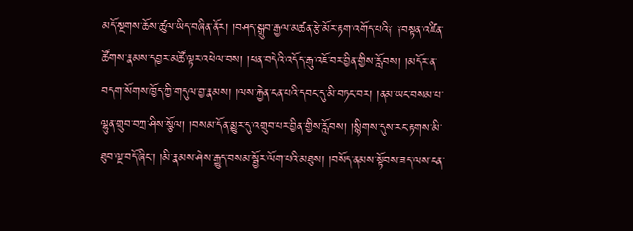མདོ་སྔགས་ཆོས་ཚུལ་ཡིད་བཞིན་ནོར། །བཤད་སྒྲུབ་རྒྱལ་མཚན་རྩེ་མོར་རྟག་འགོད་པའི༑ ༑བསྟན་འཛིན་ཚོགས་རྣམས་དབྱར་མཚོ་ལྟར་འཕེལ་བས། །ཕན་བདེའི་འདོད་རྒུ་འཇོ་བར་བྱིན་གྱིས་རློབས། །མདོར་ན་བདག་སོགས་ཁྱོད་ཀྱི་གདུལ་བྱ་རྣམས། །ལས་རྐྱེན་ངན་པའི་དབང་དུ་མི་བཏང་བར། །ནམ་ཡང་བསམ་པ་ལྷུན་གྲུབ་བཀྲ་ཤིས་སྩོལ། །བསམ་དོན་མྱུར་དུ་འགྲུབ་པར་བྱིན་གྱིས་རློབས། །སྙིགས་དུས་རང་རྟགས་མི་ཐུབ་ལྔ་བདོ་ཞིང་། །མི་རྣམས་ཤེས་རྒྱུད་བསམ་སྦྱོར་ལོག་པའི་མཐུས། །བསོད་ནམས་སྟོབས་ཟད་ལས་ངན་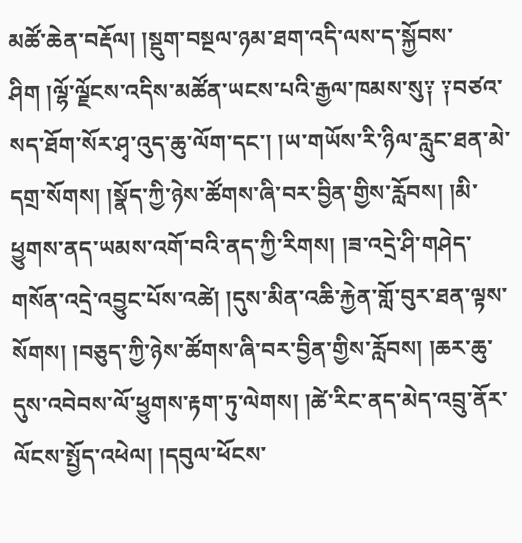མཚོ་ཆེན་བརྡོལ། །སྡུག་བསྔལ་ཉམ་ཐག་འདི་ལས་ད་སྐྱོབས་ཤིག །ལྷོ་ལྗོངས་འདིས་མཚོན་ཡངས་པའི་རྒྱལ་ཁམས་སུ༑ ༑བཙའ་སད་ཐོག་སོར་ཤྭ་འུད་ཆུ་ལོག་དང་། །ཡ་གཡོས་རི་ཉིལ་རླུང་ཐན་མེ་དགྲ་སོགས། །སྣོད་ཀྱི་ཉེས་ཚོགས་ཞི་བར་བྱིན་གྱིས་རློབས། །མི་ཕྱུགས་ནད་ཡམས་འགོ་བའི་ནད་ཀྱི་རིགས། །ཟ་འདྲེ་ཤི་གཤེད་གསོན་འདྲེ་འབྱུང་པོས་འཚེ། །དུས་མིན་འཆི་རྐྱེན་གློ་བུར་ཐན་ལྟས་སོགས། །བཅུད་ཀྱི་ཉེས་ཚོགས་ཞི་བར་བྱིན་གྱིས་རློབས། །ཆར་ཆུ་དུས་འབེབས་ལོ་ཕྱུགས་རྟག་ཏུ་ལེགས། །ཚེ་རིང་ནད་མེད་འབྲུ་ནོར་ལོངས་སྤྱོད་འཕེལ། །དབུལ་ཕོངས་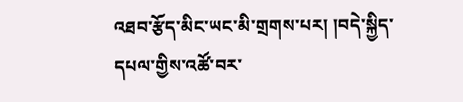འཐབ་རྩོད་མིང་ཡང་མི་གྲགས་པར། །བདེ་སྐྱིད་དཔལ་གྱིས་འཚོ་བར་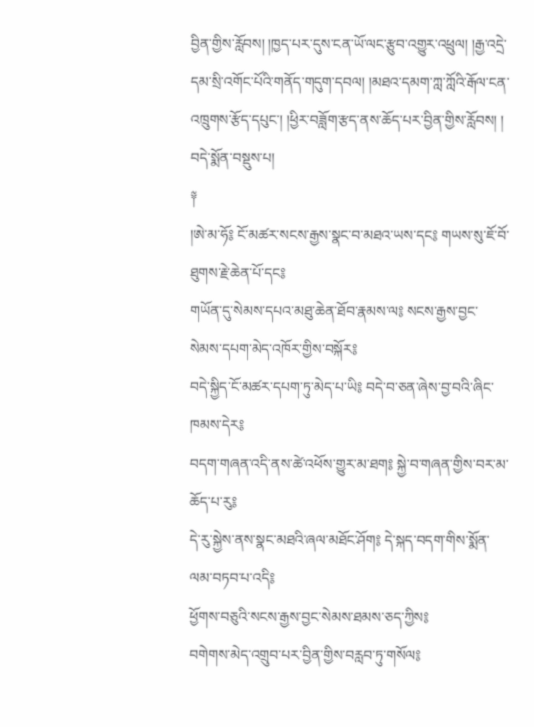བྱིན་གྱིས་རློབས། །ཁྱད་པར་དུས་ངན་ཡོ་ལང་རྩུབ་འགྱུར་འཕྲུལ། །རྒྱ་འདྲེ་དམ་སྲི་འགོང་པོའི་གནོད་གདུག་དབལ། །མཐའ་དམག་ཀླ་ཀློའི་རྒོལ་ངན་འཁྲུགས་རྩོད་དཔུང་། །ཕྱིར་བཟློག་རྩད་ནས་ཆོད་པར་བྱིན་གྱིས་རློབས། །
བདེ་སྨོན་བསྡུས་པ།
༈
།ཨེ་མ་ཧོ༔ ངོ་མཚར་སངས་རྒྱས་སྣང་བ་མཐའ་ཡས་དང༔ གཡས་སུ་ཇོ་བོ་ཐུགས་རྗེ་ཆེན་པོ་དང༔
གཡོན་དུ་སེམས་དཔའ་མཐུ་ཆེན་ཐོབ་རྣམས་ལ༔ སངས་རྒྱས་བྱང་སེམས་དཔག་མེད་འཁོར་གྱིས་བསྐོར༔
བདེ་སྐྱིད་ངོ་མཚར་དཔག་ཏུ་མེད་པ་ཡི༔ བདེ་བ་ཅན་ཞེས་བྱ་བའི་ཞིང་ཁམས་དེར༔
བདག་གཞན་འདི་ནས་ཚེ་འཕོས་གྱུར་མ་ཐག༔ སྐྱེ་བ་གཞན་གྱིས་བར་མ་ཆོད་པ་རུ༔
དེ་རུ་སྐྱེས་ནས་སྣང་མཐའི་ཞལ་མཐོང་ཤོག༔ དེ་སྐད་བདག་གིས་སྨོན་ལམ་བཏབ་པ་འདི༔
ཕྱོགས་བཅུའི་སངས་རྒྱས་བྱང་སེམས་ཐམས་ཅད་ཀྱིས༔
བགེགས་མེད་འགྲུབ་པར་བྱིན་གྱིས་བརླབ་ཏུ་གསོལ༔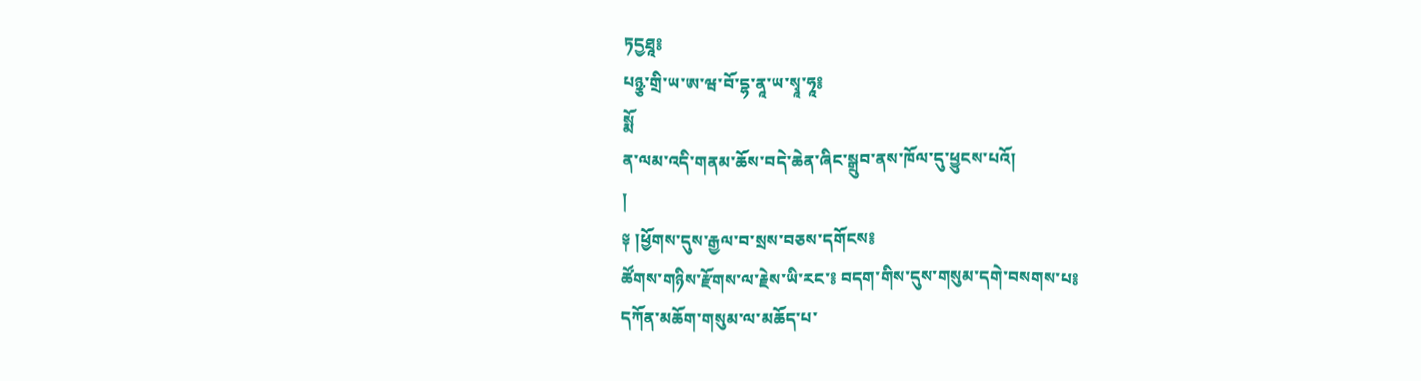ཏདྱཐཱ༔
པཉྩ་གྲི་ཡ་ཨ་ཝ་བོ་དྷ་ནཱ་ཡ་སྭཱ་ཧཱ༔
སྨོ
ན་ལམ་འདི་གནམ་ཆོས་བདེ་ཆེན་ཞིང་སྒྲུབ་ནས་ཁོལ་དུ་ཕྱུངས་པའོ།
།
༈ །ཕྱོགས་དུས་རྒྱལ་བ་སྲས་བཅས་དགོངས༔
ཚོགས་གཉིས་རྫོགས་ལ་རྗེས་ཡི་རང་༔ བདག་གིས་དུས་གསུམ་དགེ་བསགས་པ༔
དཀོན་མཆོག་གསུམ་ལ་མཆོད་པ་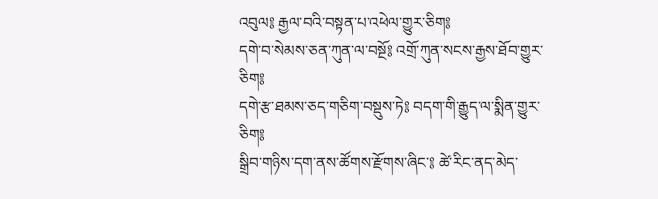འབུལ༔ རྒྱལ་བའི་བསྟན་པ་འཕེལ་གྱུར་ཅིག༔
དགེ་བ་སེམས་ཅན་ཀུན་ལ་བསྔོ༔ འགྲོ་ཀུན་སངས་རྒྱས་ཐོབ་གྱུར་ཅིག༔
དགེ་རྩ་ཐམས་ཅད་གཅིག་བསྡུས་ཏེ༔ བདག་གི་རྒྱུད་ལ་སྨིན་གྱུར་ཅིག༔
སྒྲིབ་གཉིས་དག་ནས་ཚོགས་རྫོགས་ཞིང་༔ ཚེ་རིང་ནད་མེད་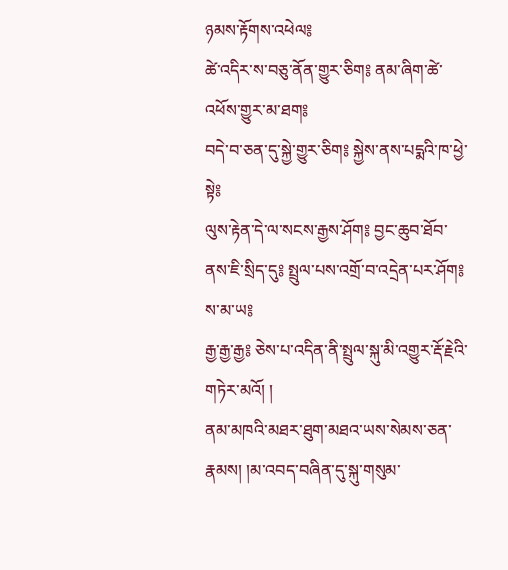ཉམས་རྟོགས་འཕེལ༔
ཚེ་འདིར་ས་བཅུ་ནོན་གྱུར་ཅིག༔ ནམ་ཞིག་ཚེ་འཕོས་གྱུར་མ་ཐག༔
བདེ་བ་ཅན་དུ་སྐྱེ་གྱུར་ཅིག༔ སྐྱེས་ནས་པདྨའི་ཁ་ཕྱེ་སྟེ༔
ལུས་རྟེན་དེ་ལ་སངས་རྒྱས་ཤོག༔ བྱང་ཆུབ་ཐོབ་ནས་ཇི་སྲིད་དུ༔ སྤྲུལ་པས་འགྲོ་བ་འདྲེན་པར་ཤོག༔
ས་མ་ཡ༔
རྒྱ་རྒྱ་རྒྱ༔ ཅེས་པ་འདིན་ནི་སྤྲུལ་སྐུ་མི་འགྱུར་རྡོ་རྗེའི་གཏེར་མའོ། །
ནམ་མཁའི་མཐར་ཐུག་མཐའ་ཡས་སེམས་ཅན་རྣམས། །མ་འབད་བཞིན་དུ་སྐུ་གསུམ་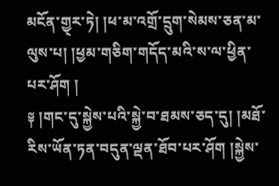མངོན་གྱ྄ར་ཏེ། །ཕ་མ་འགྲོ་དྲུག་སེམས་ཅན་མ་ལུས་པ། །ཕྱམ་གཅིག་གདོད་མའི་ས་ལ་ཕྱིན་པར་ཤོག །
༈ །གང་དུ་སྐྱེས་པའི་སྐྱེ་བ་ཐམས་ཅད་དུ། །མཐོ་རིས་ཡོན་ཏན་བདུན་ལྡན་ཐོབ་པར་ཤོག །སྐྱེས་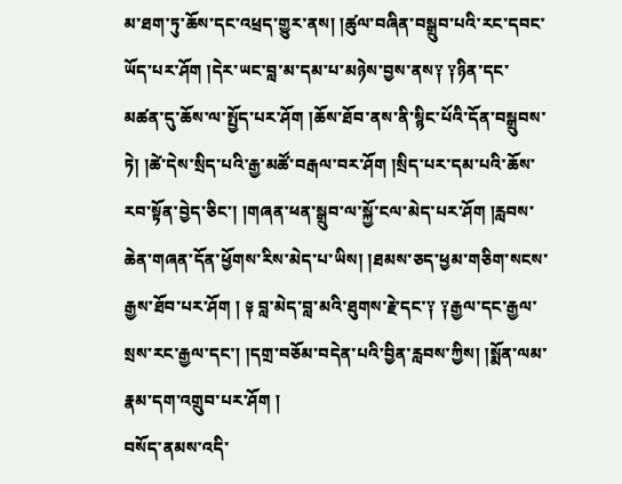མ་ཐག་ཏུ་ཆོས་དང་འཕྲད་གྱུར་ནས། །ཚུལ་བཞིན་བསྒྲུབ་པའི་རང་དབང་ཡོད་པར་ཤོག །དེར་ཡང་བླ་མ་དམ་པ་མཉེས་བྱས་ནས༑ ༑ཉིན་དང་མཚན་དུ་ཆོས་ལ་སྤྱོད་པར་ཤོག །ཆོས་ཐོབ་ནས་ནི་སྙིང་པོའི་དོན་བསྒྲུབས་ཏེ། །ཚེ་དེས་སྲིད་པའི་རྒྱ་མཚོ་བརྒལ་བར་ཤོག །སྲིད་པར་དམ་པའི་ཆོས་རབ་སྟོན་བྱེད་ཅིང་། །གཞན་ཕན་སྒྲུབ་ལ་སྐྱོ་ངལ་མེད་པར་ཤོག །རླབས་ཆེན་གཞན་དོན་ཕྱོགས་རིས་མེད་པ་ཡིས། །ཐམས་ཅད་ཕྱམ་གཅིག་སངས་རྒྱས་ཐོབ་པར་ཤོག ། ༈ བླ་མེད་བླ་མའི་ཐུགས་རྗེ་དང་༑ ༑རྒྱལ་དང་རྒྱལ་སྲས་རང་རྒྱལ་དང་། །དགྲ་བཅོམ་བདེན་པའི་བྱིན་རླབས་ཀྱིས། །སྨོན་ལམ་རྣམ་དག་འགྲུབ་པར་ཤོག །
བསོད་ནམས་འདི་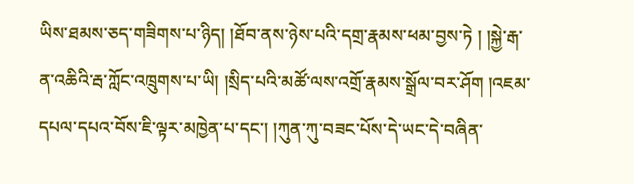ཡིས་ཐམས་ཅད་གཟིགས་པ་ཉིད། །ཐོབ་ནས་ཉེས་པའི་དགྲ་རྣམས་ཕམ་བྱས་ཏེ ། །སྐྱེ་རྒ་ན་འཆིའི་རྦ་ཀློང་འཁྲུགས་པ་ཡི། །སྲིད་པའི་མཚོ་ལས་འགྲོ་རྣམས་སྒྲོལ་བར་ཤོག །འཇམ་དཔལ་དཔའ་བོས་ཇི་ལྟར་མཁྱེན་པ་དང་། །ཀུན་ཀུ་བཟང་པོས་དེ་ཡང་དེ་བཞིན་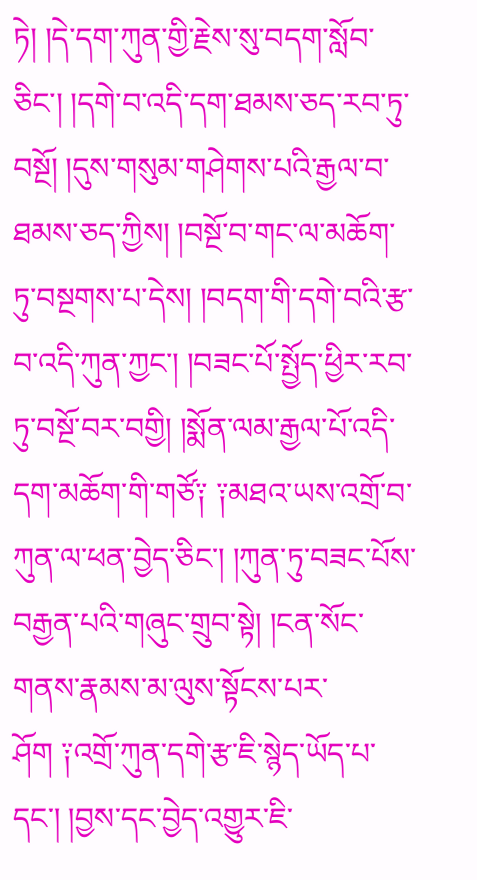ཏེ། །དེ་དག་ཀུན་གྱི་རྗེས་སུ་བདག་སློབ་ཅིང་། །དགེ་བ་འདི་དག་ཐམས་ཅད་རབ་ཏུ་བསྔོ། །དུས་གསུམ་གཤེགས་པའི་རྒྱལ་བ་ཐམས་ཅད་ཀྱིས། །བསྔོ་བ་གང་ལ་མཆོག་ཏུ་བསྔགས་པ་དེས། །བདག་གི་དགེ་བའི་རྩ་བ་འདི་ཀུན་ཀྱང་། །བཟང་པོ་སྤྱོད་ཕྱིར་རབ་ཏུ་བསྔོ་བར་བགྱི། །སྨོན་ལམ་རྒྱལ་པོ་འདི་དག་མཆོག་གི་གཙོ༑ ༑མཐའ་ཡས་འགྲོ་བ་ཀུན་ལ་ཕན་བྱེད་ཅིང་། །ཀུན་ཏུ་བཟང་པོས་བརྒྱན་པའི་གཞུང་གྲུབ་སྟེ། །ངན་སོང་གནས་རྣམས་མ་ལུས་སྟོངས་པར་ཤོག ༑འགྲོ་ཀུན་དགེ་རྩ་ཇི་སྙེད་ཡོད་པ་དང་། །བྱས་དང་བྱེད་འགྱུར་ཇི་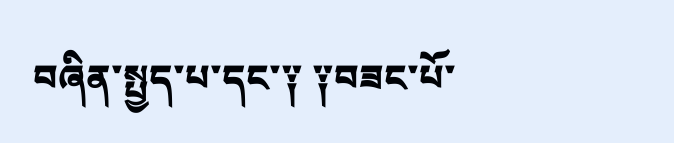བཞིན་སྤྱད་པ་དང་༑ ༑བཟང་པོ་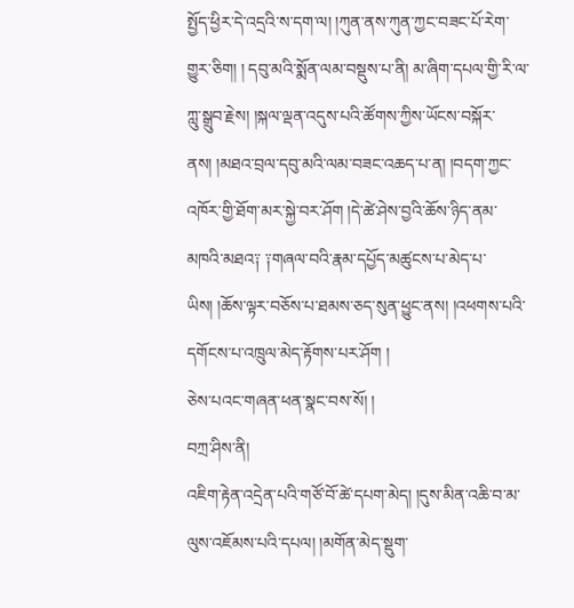སྤྱོད་ཕྱིར་དེ་འདྲའི་ས་དག་ལ། །ཀུན་ནས་ཀུན་ཀྱང་བཟང་པོ་རེག་གྱུར་ཅིག། ། དབུ་མའི་སྨོན་ལམ་བསྡུས་པ་ནི། མ་ཞིག་དཔལ་གྱི་རི་ལ་ཀླུ་སྒྲུབ་རྗེས། །སྐལ་ལྡན་འདུས་པའི་ཚོགས་ཀྱིས་ཡོངས་བསྐོར་ནས། །མཐའ་བྲལ་དབུ་མའི་ལམ་བཟང་འཆད་པ་ན། །བདག་ཀྱང་འཁོར་གྱི་ཐོག་མར་སྐྱེ་བར་ཤོག །དེ་ཚེ་ཤེས་བྱའི་ཆོས་ཉིད་ནམ་མཁའི་མཐའ༑ ༑གཞལ་བའི་རྣམ་དཔྱོད་མཚུངས་པ་མེད་པ་ཡིས། །ཆོས་ལྟར་བཅོས་པ་ཐམས་ཅད་སུན་ཕྱུང་ནས། །འཕགས་པའི་དགོངས་པ་འཁྲུལ་མེད་རྟོགས་པར་ཤོག །
ཅེས་པའང་གཞན་ཕན་སྣང་བས་སོ། །
བཀྲ་ཤིས་ནི།
འཇིག་རྟེན་འདྲེན་པའི་གཙོ་བོ་ཚེ་དཔག་མེད། །དུས་མིན་འཆི་བ་མ་ལུས་འཇོམས་པའི་དཔལ། །མགོན་མེད་སྡུག་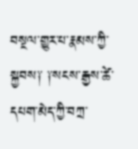བསྔལ་གྱུར་པ་རྣམས་ཀྱི་སྐྱབས༑ ༑སངས་རྒྱས་ཚེ་དཔག་མེད་ཀྱི་བཀྲ་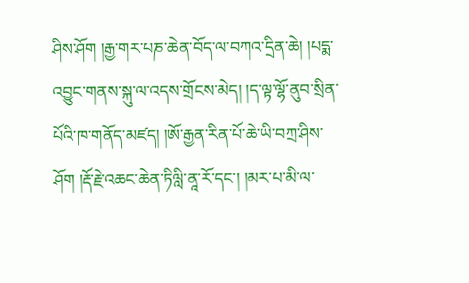ཤིས་ཤོག །རྒྱ་གར་པཎ་ཆེན་བོད་ལ་བཀའ་དྲིན་ཆེ། །པདྨ་འབྱུང་གནས་སྐུ་ལ་འདས་གྲོངས་མེད། །ད་ལྟ་ལྷོ་ནུབ་སྲིན་པོའི་ཁ་གནོད་མཛད། །ཨོ་རྒྱན་རིན་པོ་ཆེ་ཡི་བཀྲ་ཤིས་ཤོག །རྡོ་རྗེ་འཆང་ཆེན་ཏིལླི་ནཱ་རོ་དང་། །མར་པ་མི་ལ་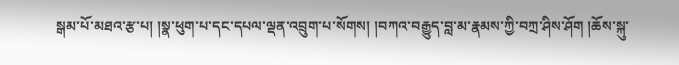སྒམ་པོ་མཐའ་རྩ་པ། །སྣ་ཕུག་པ་དང་དཔལ་ལྡན་འབྲུག་པ་སོགས། །བཀའ་བརྒྱུད་བླ་མ་རྣམས་ཀྱི་བཀྲ་ཤིས་ཤོག །ཆོས་སྐུ་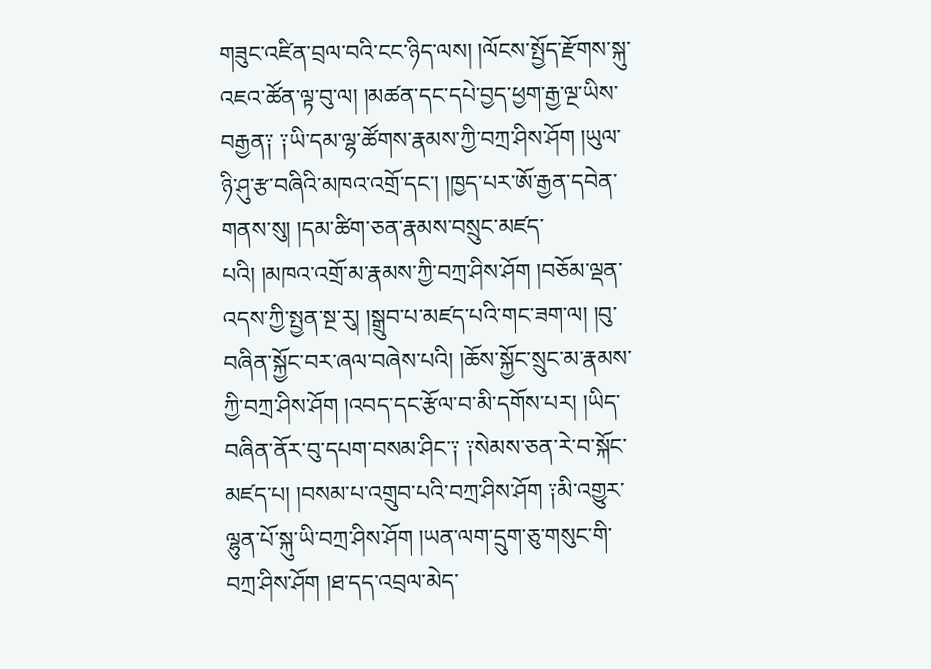གཟུང་འཛིན་བྲལ་བའི་ངང་ཉིད་ལས། །ལོངས་སྤྱོད་རྫོགས་སྐུ་འཇའ་ཚོན་ལྟ་བུ་ལ། །མཚན་དང་དཔེ་བྱད་ཕྱག་རྒྱ་ལྔ་ཡིས་བརྒྱན༑ ༑ཡི་དམ་ལྷ་ཚོགས་རྣམས་ཀྱི་བཀྲ་ཤིས་ཤོག །ཡུལ་ཉི་ཤུ་རྩ་བཞིའི་མཁའ་འགྲོ་དང་། །ཁྱད་པར་ཨོ་རྒྱན་དབེན་གནས་སུ། །དམ་ཚིག་ཅན་རྣམས་བསྲུང་མཛད་པའི། །མཁའ་འགྲོ་མ་རྣམས་ཀྱི་བཀྲ་ཤིས་ཤོག །བཅོམ་ལྡན་འདས་ཀྱི་སྤྱན་སྔ་རུ། །སྒྲུབ་པ་མཛད་པའི་གང་ཟག་ལ། །བུ་བཞིན་སྐྱོང་བར་ཞལ་བཞེས་པའི། །ཆོས་སྐྱོང་སྲུང་མ་རྣམས་ཀྱི་བཀྲ་ཤིས་ཤོག །འབད་དང་རྩོལ་བ་མི་དགོས་པར། །ཡིད་བཞིན་ནོར་བུ་དཔག་བསམ་ཤིང་༑ ༑སེམས་ཅན་རེ་བ་སྐོང་མཛད་པ། །བསམ་པ་འགྲུབ་པའི་བཀྲ་ཤིས་ཤོག ༑མི་འགྱུར་ལྷུན་པོ་སྐུ་ཡི་བཀྲ་ཤིས་ཤོག །ཡན་ལག་དྲུག་ཅུ་གསུང་གི་བཀྲ་ཤིས་ཤོག །ཐ་དད་འབྲལ་མེད་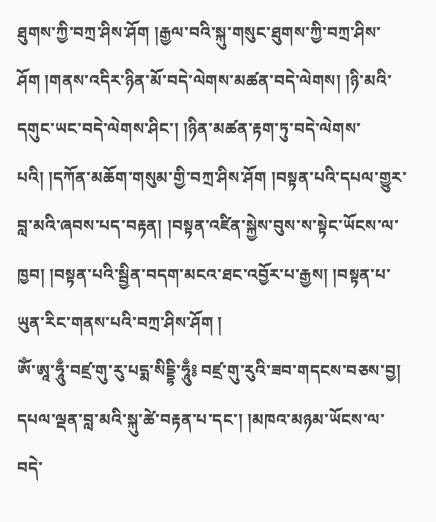ཐུགས་ཀྱི་བཀྲ་ཤིས་ཤོག །རྒྱལ་བའི་སྐུ་གསུང་ཐུགས་ཀྱི་བཀྲ་ཤིས་ཤོག །གནས་འདིར་ཉིན་མོ་བདེ་ལེགས་མཚན་བདེ་ལེགས། །ཉི་མའི་དགུང་ཡང་བདེ་ལེགས་ཤིང་། །ཉིན་མཚན་རྟག་ཏུ་བདེ་ལེགས་པའི། །དཀོན་མཆོག་གསུམ་གྱི་བཀྲ་ཤིས་ཤོག །བསྟན་པའི་དཔལ་གྱུར་བླ་མའི་ཞབས་པད་བརྟན། །བསྟན་འཛིན་སྐྱེས་བུས་ས་སྟེང་ཡོངས་ལ་ཁྱབ། །བསྟན་པའི་སྦྱིན་བདག་མངའ་ཐང་འབྱོར་པ་རྒྱས། །བསྟན་པ་ཡུན་རིང་གནས་པའི་བཀྲ་ཤིས་ཤོག །
ཨོཾ་ཨཱ་ཧཱུྃ་བཛྲ་གུ་རུ་པདྨ་སིདྡྷི་ཧཱུྃ༔ བཛྲ་གུ་རུའི་ཟབ་གདངས་བཅས་བྱ།
དཔལ་ལྡན་བླ་མའི་སྐུ་ཚེ་བརྟན་པ་དང་། །མཁའ་མཉམ་ཡོངས་ལ་བདེ་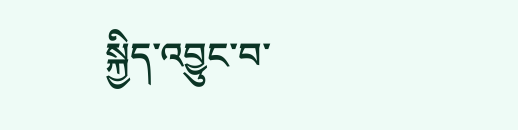སྐྱིད་འབྱུང་བ་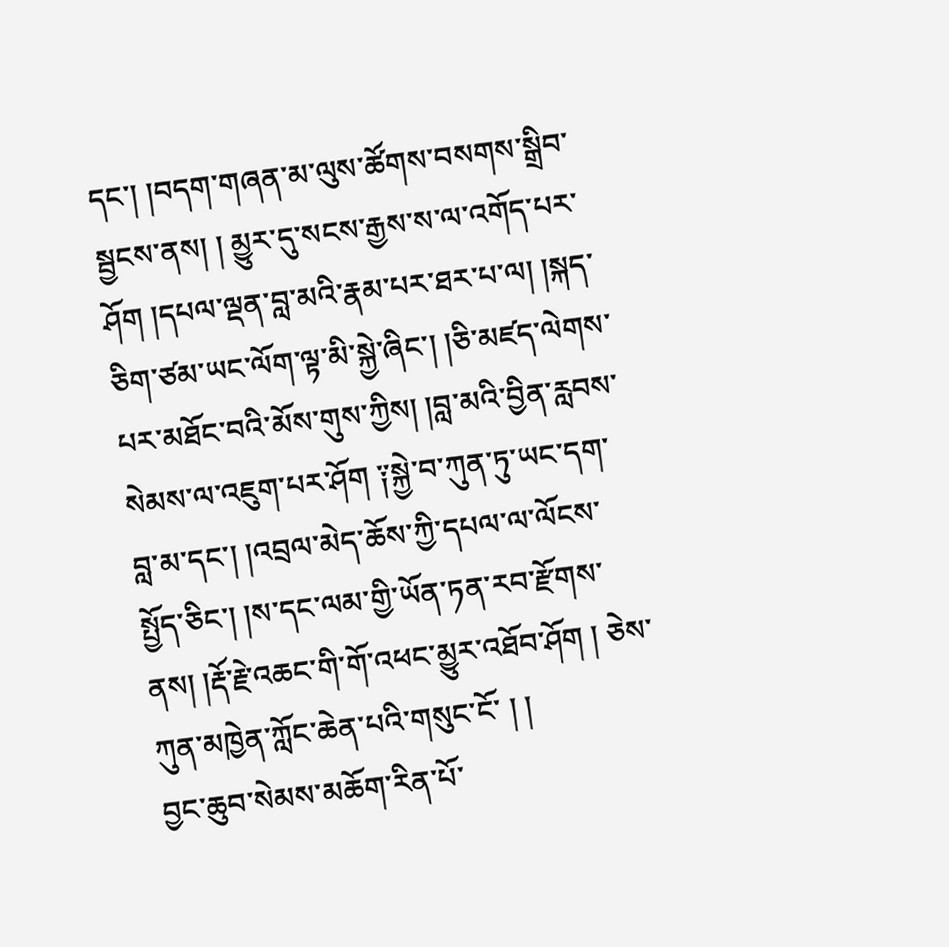དང་། །བདག་གཞན་མ་ལུས་ཚོགས་བསགས་སྒྲིབ་སྦྱངས་ནས། ། མྱུར་དུ་སངས་རྒྱས་ས་ལ་འགོད་པར་ཤོག །དཔལ་ལྡན་བླ་མའི་རྣམ་པར་ཐར་པ་ལ། །སྐད་ཅིག་ཙམ་ཡང་ལོག་ལྟ་མི་སྐྱེ་ཞིང་། །ཅི་མཛད་ལེགས་པར་མཐོང་བའི་མོས་གུས་ཀྱིས། །བླ་མའི་བྱིན་རླབས་སེམས་ལ་འཇུག་པར་ཤོག ༑སྐྱེ་བ་ཀུན་ཏུ་ཡང་དག་བླ་མ་དང་། །འབྲལ་མེད་ཆོས་ཀྱི་དཔལ་ལ་ལོངས་སྤྱོད་ཅིང་། །ས་དང་ལམ་གྱི་ཡོན་ཏན་རབ་རྫོགས་ནས། །རྡོ་རྗེ་འཆང་གི་གོ་འཕང་མྱུར་འཐོབ་ཤོག ། ཅེས་ཀུན་མཁྱེན་ཀློང་ཆེན་པའི་གསུང་ངོ་ ། །
བྱང་ཆུབ་སེམས་མཆོག་རིན་པོ་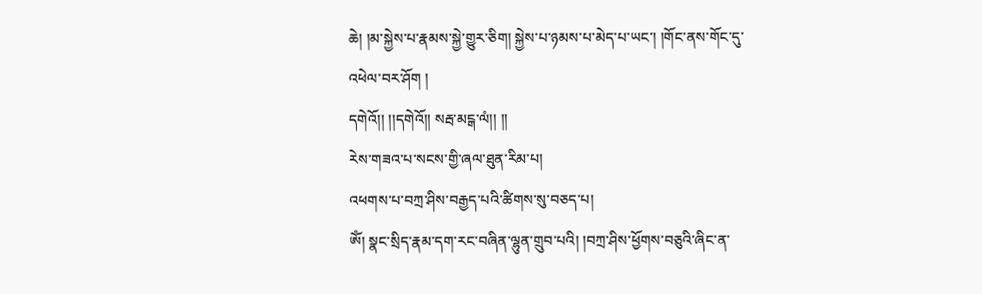ཆེ། །མ་སྐྱེས་པ་རྣམས་སྐྱེ་གྱུར་ཅིག། སྐྱེས་པ་ཉམས་པ་མེད་པ་ཡང་། །གོང་ནས་གོང་དུ་འཕེལ་བར་ཤོག །
དགེའོ།། །།དགེའོ།། སརྦ་མངྒ་ལཾ།། །།
རེས་གཟའ་པ་སངས་གྱི་ཞལ་ཐུན་རིམ་པ།
འཕགས་པ་བཀྲ་ཤིས་བརྒྱད་པའི་ཚིགས་སུ་བཅད་པ།
ༀ། སྣང་སྲིད་རྣམ་དག་རང་བཞིན་ལྷུན་གྲུབ་པའི། །བཀྲ་ཤིས་ཕྱོགས་བཅུའི་ཞིང་ན་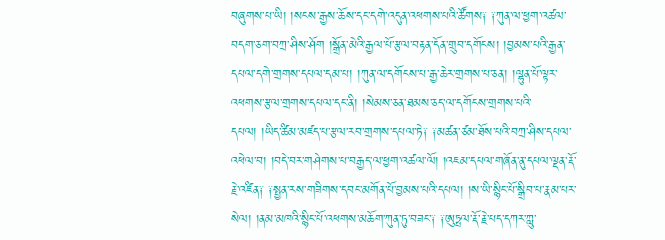བཞུགས་པ་ཡི། །སངས་རྒྱས་ཆོས་དང་དགེ་འདུན་འཕགས་པའི་ཚོགས༑ ༑ཀུན་ལ་ཕྱག་འཚལ་བདག་ཅག་བཀྲ་ཤིས་ཤོག །སྒྲོན་མེའི་རྒྱལ་པོ་རྩལ་བརྟན་དོན་གྲུབ་དགོངས། །བྱམས་པའི་རྒྱན་དཔལ་དགེ་གྲགས་དཔལ་དམ་པ། །ཀུན་ལ་དགོངས་པ་རྒྱ་ཆེར་གྲགས་པ་ཅན། །ལྷུན་པོ་ལྟར་འཕགས་རྩལ་གྲགས་དཔལ་དང་ནི། །སེམས་ཅན་ཐམས་ཅད་ལ་དགོངས་གྲགས་པའི་དཔལ། །ཡིད་ཚིམ་མཛད་པ་རྩལ་རབ་གྲགས་དཔལ་ཏེ༑ ༑མཚན་ཙམ་ཐོས་པའི་བཀྲ་ཤིས་དཔལ་འཕེལ་བ། །བདེ་བར་གཤེགས་པ་བརྒྱད་ལ་ཕྱག་འཚལ་ལོ། །འཇམ་དཔལ་གཞོན་ནུ་དཔལ་ལྡན་རྡོ་རྗེ་འཛིན༑ ༑སྤྱན་རས་གཟིགས་དབང་མགོན་པོ་བྱམས་པའི་དཔལ། །ས་ཡི་སྙིང་པོ་སྒྲིབ་པ་རྣམ་པར་སེལ། །ནམ་མཁའི་སྙིང་པོ་འཕགས་མཆོག་ཀུན་ཏུ་བཟང་༑ ༑ཨུཏྤལ་རྡོ་རྗེ་པད་དཀར་ཀླུ་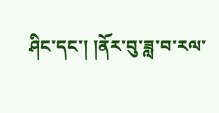ཤིང་དང་། །ནོར་བུ་ཟླ་བ་རལ་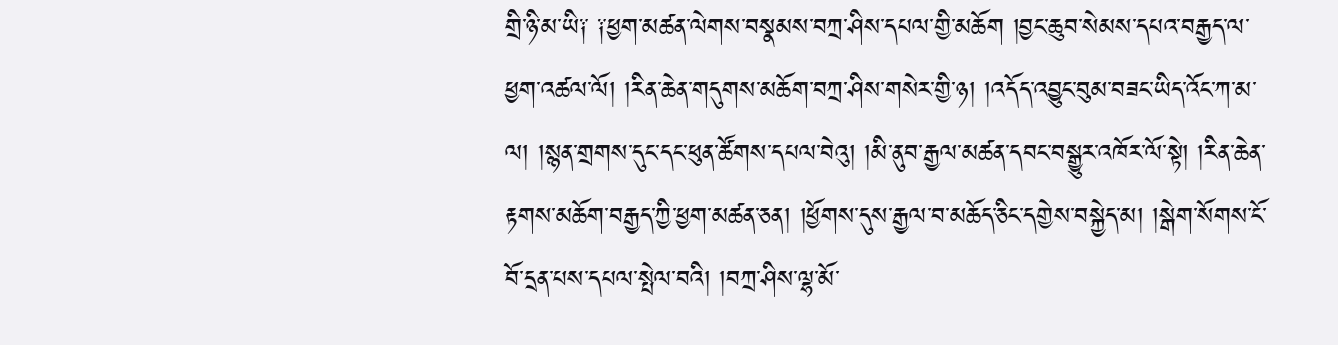གྲི་ཉི་མ་ཡི༑ ༑ཕྱག་མཚན་ལེགས་བསྣམས་བཀྲ་ཤིས་དཔལ་གྱི་མཆོག །བྱང་ཆུབ་སེམས་དཔའ་བརྒྱད་ལ་ཕྱག་འཚལ་ལོ། །རིན་ཆེན་གདུགས་མཆོག་བཀྲ་ཤིས་གསེར་གྱི་ཉ། །འདོད་འབྱུང་བུམ་བཟང་ཡིད་འོང་ཀ་མ་ལ། །སྙན་གྲགས་དུང་དང་ཕུན་ཚོགས་དཔལ་བེའུ། །མི་ནུབ་རྒྱལ་མཚན་དབང་བསྒྱུར་འཁོར་ལོ་སྟེ། །རིན་ཆེན་རྟགས་མཆོག་བརྒྱད་ཀྱི་ཕྱག་མཚན་ཅན། །ཕྱོགས་དུས་རྒྱལ་བ་མཆོད་ཅིང་དགྱེས་བསྐྱེད་མ། །སྒེག་སོགས་ངོ་བོ་དྲན་པས་དཔལ་སྤེལ་བའི། །བཀྲ་ཤིས་ལྷ་མོ་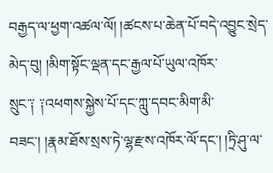བརྒྱད་ལ་ཕྱག་འཚལ་ལོ། །ཚངས་པ་ཆེན་པོ་བདེ་འབྱུང་སྲེད་མེད་བུ། །མིག་སྟོང་ལྡན་དང་རྒྱལ་པོ་ཡུལ་འཁོར་སྲུང་༑ ༑འཕགས་སྐྱེས་པོ་དང་ཀླུ་དབང་མིག་མི་བཟང་། །རྣམ་ཐོས་སྲས་ཏེ་ལྷ་རྫས་འཁོར་ལོ་དང་། །ཏྲི་ཤུ་ལ་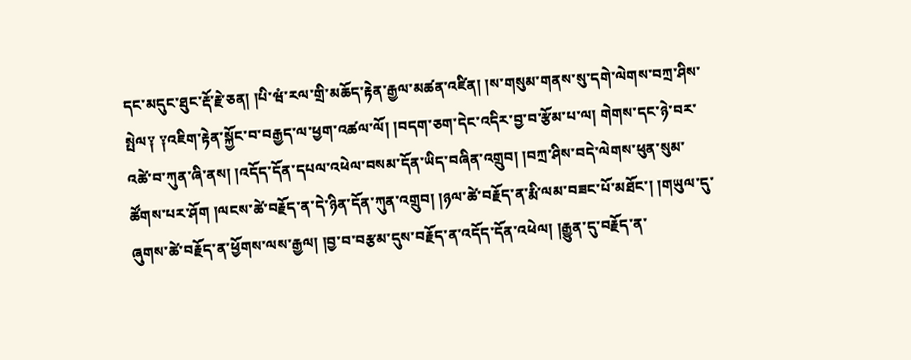དང་མདུང་ཐུང་རྡོ་རྗེ་ཅན། །པི་ཝཾ་རལ་གྲི་མཆོད་རྟེན་རྒྱལ་མཚན་འཛིན། །ས་གསུམ་གནས་སུ་དགེ་ལེགས་བཀྲ་ཤིས་སྤེལ༑ ༑འཇིག་རྟེན་སྐྱོང་བ་བརྒྱད་ལ་ཕྱག་འཚལ་ལོ། །བདག་ཅག་དེང་འདིར་བྱ་བ་རྩོམ་པ་ལ། གེགས་དང་ཉེ་བར་འཚེ་བ་ཀུན་ཞི་ནས། །འདོད་དོན་དཔལ་འཕེལ་བསམ་དོན་ཡིད་བཞིན་འགྲུབ། །བཀྲ་ཤིས་བདེ་ལེགས་ཕུན་སུམ་ཚོགས་པར་ཤོག །ལངས་ཚེ་བརྗོད་ན་དེ་ཉིན་དོན་ཀུན་འགྲུབ། །ཉལ་ཚེ་བརྗོད་ན་རྨི་ལམ་བཟང་པོ་མཐོང་། །གཡུལ་དུ་ཞུགས་ཚེ་བརྗོད་ན་ཕྱོགས་ལས་རྒྱལ། །བྱ་བ་བརྩམ་དུས་བརྗོད་ན་འདོད་དོན་འཕེལ། །རྒྱུན་དུ་བརྗོད་ན་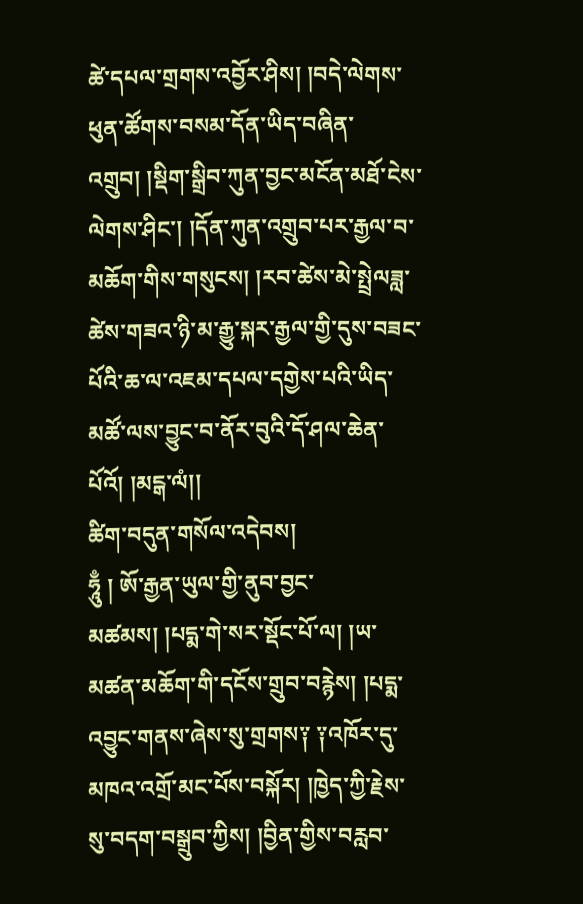ཚེ་དཔལ་གྲགས་འབྱོར་ཤིས། །བདེ་ལེགས་ཕུན་ཚོགས་བསམ་དོན་ཡིད་བཞིན་འགྲུབ། །སྡིག་སྒྲིབ་ཀུན་བྱང་མངོན་མཐོ་ངེས་ལེགས་ཤིང་། །དོན་ཀུན་འགྲུབ་པར་རྒྱལ་བ་མཆོག་གིས་གསུངས། །རབ་ཚེས་མེ་སྤྲེལཟླ་ཚེས་གཟའ་ཉི་མ་རྒྱུ་སྐར་རྒྱལ་གྱི་དུས་བཟང་པོའི་ཆ་ལ་འཇམ་དཔལ་དགྱེས་པའི་ཡིད་མཚོ་ལས་བྱུང་བ་ནོར་བུའི་དོ་ཤལ་ཆེན་པོའོ། །མངྒ་ལཾ།།
ཚིག་བདུན་གསོལ་འདེབས།
ཧཱུྃ ། ཨོ་རྒྱན་ཡུལ་གྱི་ནུབ་བྱང་མཚམས། །པདྨ་གེ་སར་སྡོང་པོ་ལ། །ཡ་མཚན་མཆོག་གི་དངོས་གྲུབ་བརྙེས། །པདྨ་འབྱུང་གནས་ཞེས་སུ་གྲགས༑ ༑འཁོར་དུ་མཁའ་འགྲོ་མང་པོས་བསྐོར། །ཁྱེད་ཀྱི་རྗེས་སུ་བདག་བསྒྲུབ་ཀྱིས། །བྱིན་གྱིས་བརླབ་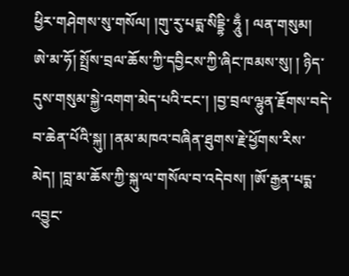ཕྱིར་གཤེགས་སུ་གསོལ། །གུ་རུ་པདྨ་སིདྡྷི་ ཧཱུྃ ། ལན་གསུམ།
ཨེ་མ་ཧོ། སྤྲོས་བྲལ་ཆོས་ཀྱི་དབྱིངས་ཀྱི་ཞིང་ཁམས་སུ། ། ཉིད་དུས་གསུམ་སྐྱེ་འགག་མེད་པའི་ངང་། །བྱ་བྲལ་ལྷུན་རྗོགས་བདེ་བ་ཆེན་པོའི་སྐུ། །ནམ་མཁའ་བཞིན་ཐུགས་རྗེ་ཕྱོགས་རིས་མེད། །བླ་མ་ཆོས་ཀྱི་སྐུ་ལ་གསོལ་བ་འདེབས། །ཨོ་རྒྱན་པདྨ་འབྱུང་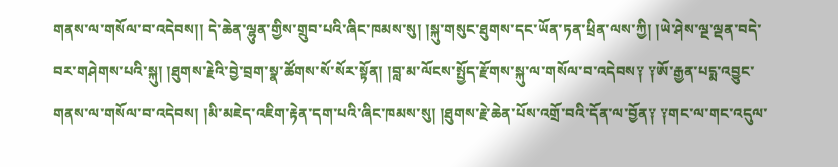གནས་ལ་གསོལ་བ་འདེབས།། དེ་ཆེན་ལྷུན་གྱིས་གྲུབ་པའི་ཞིང་ཁམས་སུ། །སྐུ་གསུང་ཐུགས་དང་ཡོན་ཏན་ཕྲིན་ལས་ཀྱི། །ཡེ་ཤེས་ལྔ་ལྡན་བདེ་བར་གཤེགས་པའི་སྐུ། །ཐུགས་རྗེའི་བྱེ་བྲག་སྣ་ཚོགས་སོ་སོར་སྟོན། །བླ་མ་ལོངས་སྤྱོད་རྫོགས་སྐུ་ལ་གསོལ་བ་འདེབས༑ ༑ཨོ་རྒྱན་པདྨ་འབྱུང་གནས་ལ་གསོལ་བ་འདེབས། །མི་མཇེད་འཇིག་རྟེན་དག་པའི་ཞིང་ཁམས་སུ། །ཐུགས་རྗེ་ཆེན་པོས་འགྲོ་བའི་དོན་ལ་བྱོན༑ ༑གང་ལ་གང་འདུལ་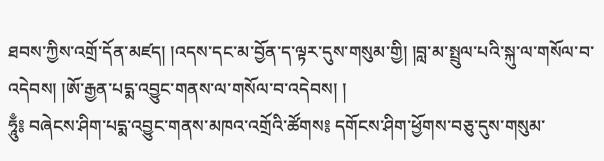ཐབས་ཀྱིས་འགྲོ་དོན་མཛད། །འདས་དང་མ་བྱོན་ད་ལྟར་དུས་གསུམ་གྱི། །བླ་མ་སྤྲུལ་པའི་སྐུ་ལ་གསོལ་བ་འདེབས། །ཨོ་རྒྱན་པདྨ་འབྱུང་གནས་ལ་གསོལ་བ་འདེབས། །
ཧཱུྃ༔ བཞེངས་ཤིག་པདྨ་འབྱུང་གནས་མཁའ་འགྲོའི་ཚོགས༔ དགོངས་ཤིག་ཕྱོགས་བཅུ་དུས་གསུམ་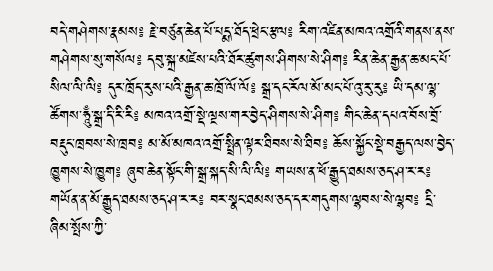བདེ་གཤེགས་རྣམས༔ རྗེ་བཙུན་ཆེན་པོ་པདྨ་ཐོད་ཕྲེང་རྩལ༔ རིག་འཛིན་མཁའ་འགྲོའི་གནས་ནས་གཤེགས་སུ་གསོལ༔ དབུ་སྐྲ་མཛེས་པའི་ཐོར་ཚུགས་ཤིགས་སེ་ཤིག༔ རིན་ཆེན་རྒྱན་ཆ་མང་པོ་སིལ་ལི་ལི༔ དུར་ཁྲོད་རུས་པའི་རྒྱན་ཆ་ཁྲོ་ལོ་ལོ༔ སྒྲ་དང་རོལ་མོ་མང་པོ་འུ་རུ་རུ༔ ཡི་དམ་ལྷ་ཚོགས་ཧཱུྃ་སྒྲ་དི་རི་རི༔ མཁའ་འགྲོ་སྡེ་ལྔས་གར་བྱེད་ཤིགས་སེ་ཤིག༔ གིང་ཆེན་དཔའ་བོས་བྲོ་བརྡུང་ཁྲབས་སེ་ཁྲབ༔ མ་མོ་མཁའ་འགྲོ་སྤྲིན་ལྟར་ཐིབས་སེ་ཐིབ༔ ཆོས་སྐྱོང་སྡེ་བརྒྱད་ལས་བྱེད་ཁྱུགས་སེ་ཁྱུག༔ ཞུབ་ཆེན་སྟོང་གི་སྒྲ་སྐད་སི་ལི་ལི༔ གཡས་ན་ཕོ་རྒྱུད་ཐམས་ཅད་ཤ་ར་ར༔ གཡོན་ན་མོ་རྒྱུད་ཐམས་ཅད་ཤ་ར་ར༔ བར་སྣང་ཐམས་ཅད་དར་གདུགས་ལྷབས་སེ་ལྷབ༔ དྲི་ཞིམ་སྤོས་ཀྱི་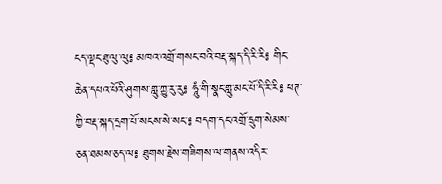ངད་ལྡང་ཐུ་ལུ་ལུ༔ མཁའ་འགྲོ་གསང་བའི་བརྡ་སྐད་དི་རི་རི༔ གིང་ཆེན་དཔའ་པོའི་ཤུགས་གླུ་ཀྱུ་རུ་རུ༔ ཧཱུཾ་གི་སྣང་གླུ་མང་པོ་དི་རི་རི༔ ཕཊ་ཀྱི་བརྡ་སྐད་དྲག་པོ་སངས་སེ་སང་༔ བདག་དང་འགྲོ་དྲུག་སེམས་ཅན་ཐམས་ཅད་ལ༔ ཐུགས་རྗེས་གཟིགས་ལ་གནས་འདིར་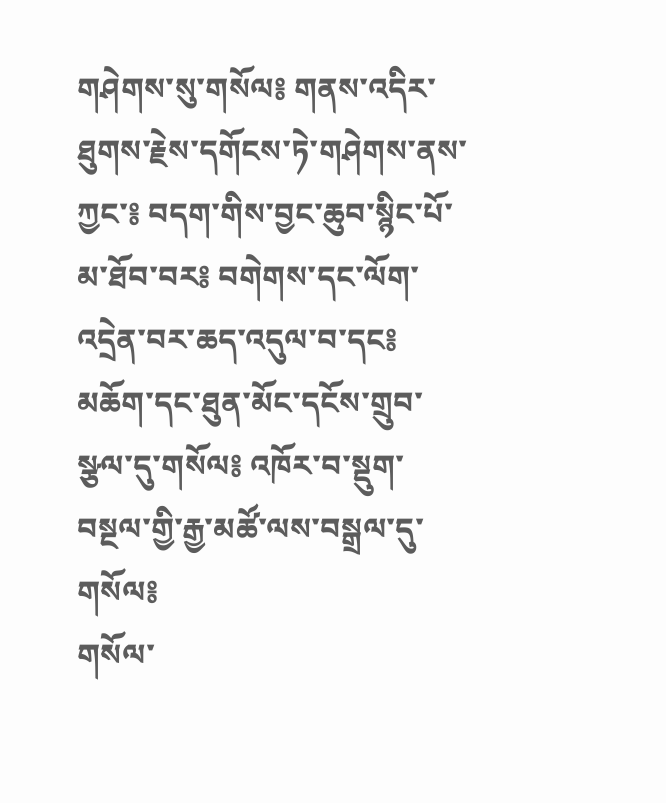གཤེགས་སུ་གསོལ༔ གནས་འདིར་ཐུགས་རྗེས་དགོངས་ཏེ་གཤེགས་ནས་ཀྱང་༔ བདག་གིས་བྱང་ཆུབ་སྙིང་པོ་མ་ཐོབ་བར༔ བགེགས་དང་ལོག་འདྲེན་བར་ཆད་འདུལ་བ་དང༔ མཆོག་དང་ཐུན་མོང་དངོས་གྲུབ་སྩལ་དུ་གསོལ༔ འཁོར་བ་སྡུག་བསྔལ་གྱི་རྒྱ་མཚོ་ལས་བསྒྲལ་དུ་གསོལ༔
གསོལ་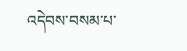འདེབས་བསམ་པ་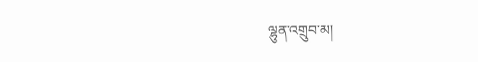ལྷུན་འགྲུབ་མ།